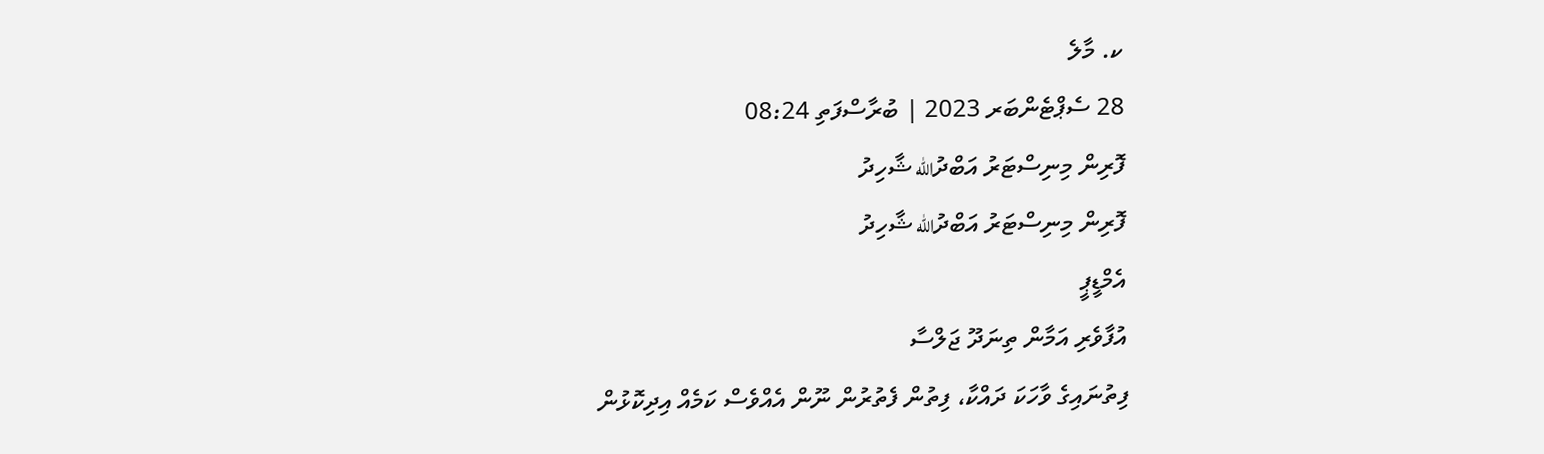ކ. މާލެ
28 ސެޕްޓެންބަރ 2023 | ބުރާސްފަތި 08:24
ފޮރިން މިނިސްޓަރު އަބްދުالله ޝާހިދު
ފޮރިން މިނިސްޓަރު އަބްދުالله ޝާހިދު
އެމްޑީޕީ
އުފާވެރި އަމާން ތިނަދޫ ޖަލްސާ
ފިތުނައިގެ ވާހަކަ ދައްކާ، ފިތުން ފެތުރުން ނޫން އެއްވެސް ކަމެއް އިދިކޮޅުން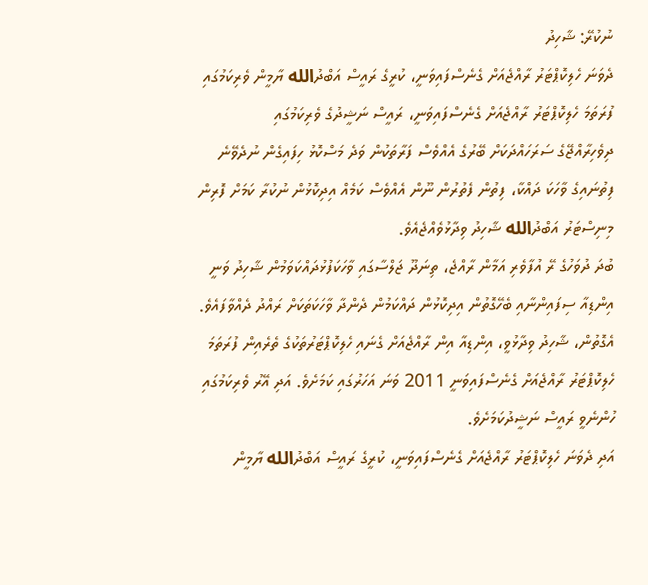ނުކުރޭ: ޝާހިދު
ދެވަނަ ހެލިކޮޕްޓަރު ރާއްޖެއަށް ގެނެސްފައިވަނީ، ކުރީގެ ރައީސް އަބްދުالله ޔާމީން ވެރިކަމުގައި
ފުރަތަމަ ހެލިކޮޕްޓަރު ރާއްޖެއަށް ގެނެސްފައިވަނީ، ރައީސް ނަޝީދުގެ ވެރިކަމުގައި
ދިވެހިރާއްޖޭގެ ސަރަހައްދަކަށް ބޭރުގެ އެއްވެސް ފަރާތަކުން ވަދެ މަސްކޮޅު ހިފައިގެން ނުދެވޭނެ
ފިތުނައިގެ ވާހަކަ ދައްކާ، ފިތުން ފެތުރުން ނޫން އެއްވެސް ކަމެއް އިދިކޮޅުން ނުކުރާ ކަމަށް ފޮރިން މިނިސްޓަރު އަބްދުالله ޝާހިދު ވިދާޅުވެއްޖެއެވެ.
ބުދަ ދުވަހުގެ ރޭ އުފާވެރި އަމާން ރާއްޖެ، ތިނަދޫ ޖަލްސާގައި ވާހަކަފުޅުދައްކަވަމުން ޝާހިދު ވަނީ އިންޑިއާ ސިފައިންނާއި ބެހޭގޮތުން އިދިކޮޅުން ދައްކަމުން ދެންދާ ވާހަކަތަކަށް ރައްދު ދެއްވާފައެވެ.
އެގޮތުން، ޝާހިދު ވިދާޅުވީ، އިންޑިއާ އިން ރާއްޖެއަށް ގެނައި ހެލިކޮޕްޓަރުތަކުގެ ތެރެއިން ފުރަތަމަ ހެލިކޮޕްޓަރު ރާއްޖެއަށް ގެނެސްފައިވަނީ 2011 ވަނަ އަހަރުގައި ކަމަށެވެ. އަދި އޭރު ވެރިކަމުގައި ހުންނެވީ ރައީސް ނަޝީދުކަމަށެވެ.
އަދި ދެވަނަ ހެލިކޮޕްޓަރު ރާއްޖެއަށް ގެނެސްފައިވަނީ، ކުރީގެ ރައީސް އަބްދުالله ޔާމީން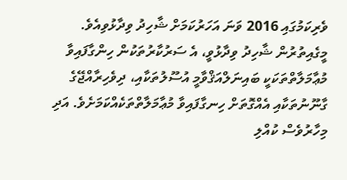ވެރިކަމުގައި 2016 ވަނަ އަހަރުކަމަށް ޝާހިދު ވިދާޅުވިއެވެ.
މީގެއިތުރުން ޝާހިދު ވިދާޅުވީ، އެ ސަރުކާރުތަކުން ހިންގާފައިވާ މުޢާމަލާތްތަކަކީ ބައިނަލްއަޤްވާމީ އުސޫލުތަކާއި، ދިވެހިރާއްޖޭގެ ގާނޫނުތަކާއި އެއްގޮތަށް ހިނގާފައިވާ މުޢާމަލާތްތަކެއްކަމަށެވެ. އަދި މިހާރުވެސް ކުއްލި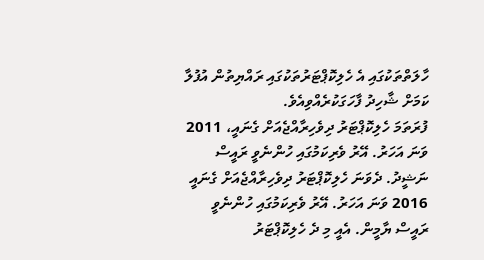ހާލަތްތަކުގައި އެ ހެލިކޮޕްޓަރުތަކުގައި ރައްޔިތުން އުފުލާ ކަމަށް ޝާހިދު ފާހަގަކުރެއްވިއެވެ.
ފުރަތަމަ ހެލިކޮޕްޓަރު ދިވެހިރާއްޖެއަށް ގެނައީ، 2011 ވަނަ އަހަރު. އޭރު ވެރިކަމުގައި ހުންނެވީ ރައީސް ނަޝީދު. ދެވަނަ ހެލިކޮޕްޓަރު ދިވެހިރާއްޖެއަށް ގެނައީ 2016 ވަނަ އަހަރު. އޭރު ވެރިކަމުގައި ހުންނެވީ ރައީސް ޔާމީން. އެއީ މި ދެ ހެލިކޮޕްޓަރު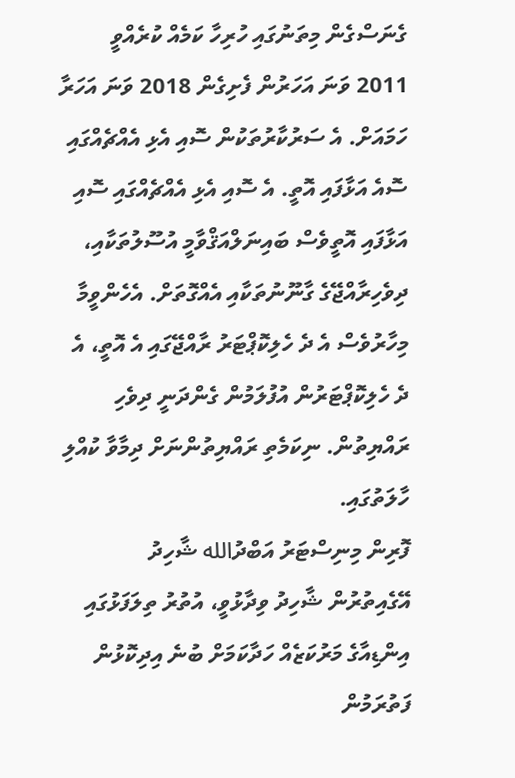ގެނަސްގެން މިތަނުގައި ހުރިހާ ކަމެއް ކުރެއްވީ 2011 ވަނަ އަހަރުން ފެށިގެން 2018 ވަނަ އަހަރާ ހަމައަށް. އެ ސަރުކާރުތަކުން ސޮއި އެޅި އެއްޗެއްގައި ސޮއެ އަޅާފައި އޮތީ. އެ ސޮއި އެޅި އެއްޗެއްގައި ސޮއި އަޅާފައި އޮތީވެސް ބައިނަލްއަޤްވާމީ އުސޫލުތަކާއި، ދިވެހިރާއްޖޭގެ ގާނޫނުތަކާއި އެއްގޮތަށް. އެހެންވީމާ މިހާރުވެސް އެ ދެ ހެލިކޮޕްޓަރު ރާއްޖޭގައި އެ އޮތީ، އެ ދެ ހެލިކޮޕްޓަރުން އުފުލަމުން ގެންދަނީ ދިވެހި ރައްޔިތުން. ނިކަމެތި ރައްޔިތުންނަށް ދިމާވާ ކުއްލި ހާލަތުގައި.
ފޮރިން މިނިސްޓަރު އަބްދުالله ޝާހިދު
އޭގެއިތުރުން ޝާހިދު ވިދާޅުވީ، އުތުރު ތިލަފަޅުގައި އިންޑިއާގެ މަރުކަޒެއް ހަދާކަމަށް ބުނެ އިދިކޮޅުން ފަތުރަމުން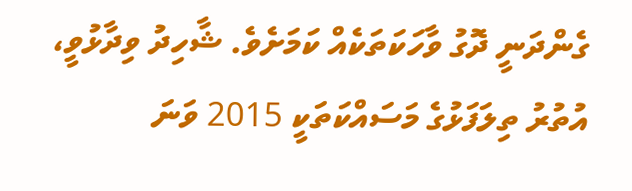ގެންދަނީ ދޮގު ވާހަކަތަކެއް ކަމަށެވެ. ޝާހިދު ވިދާޅުވީ، އުތުރު ތިލަފަޅުގެ މަސައްކަތަކީ 2015 ވަނަ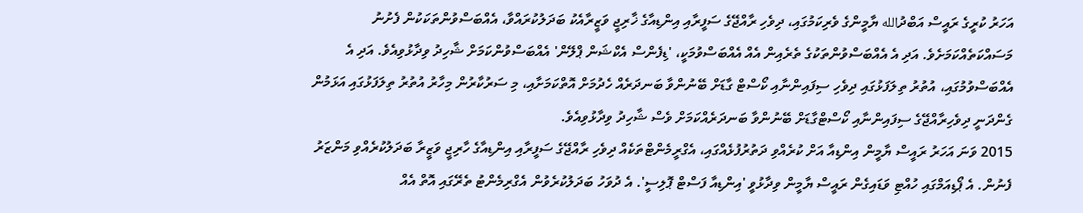އަހަރު ކުރީގެ ރައީސް އަބްދުالله ޔާމީންގެ ވެރިކަމުގައި، ދިވެހި ރާއްޖޭގެ ސަފީރާއި އިންޑިއާގެ ޚާރިޖީ ވަޒީރާއެކު ބަދަލުކުރައްވާ، އެއްބަސްވުންތަކަކުން ފެށުނު މަސައްކަތެއްކަމަށެވެ. އަދި އެ އެއްބަސްވުންތަކުގެ ތެރެއިން އެއް އެއްބަސްވުމަކީ، 'ޑިފެންސް އެކްޝަން ޕްލޭން' އެއްބަސްވުންކަމަށް ޝާހިދު ވިދާޅުވިއެވެ. އަދި އެ އެއްބަސްވުމުގައި، އުތުރު ތިލަފަޅުގައި ދިވެހި ސިފައިންނާއި ކޯސްޓް ގާޑަށް ބޭނުންވާ ބަނދަރެއް ހެދުމަށް އޮތްކަމަށާއި، މި ސަރުކާރުން މިހާރު އުތުރު ތިލަފަޅުގައި އަޅަމުން ގެންދަނީ ދިވެހިރާއްޖޭގެ ސިފައިންނާއި ކޯސްޓްގާޑަށް ބޭނުންވާ ބަނދަރެއްކަމަށް ވެސް ޝާހިދު ވިދާޅުވިއެވެ.
2015 ވަނަ އަހަރު ރައީސް ޔާމީން އިންޑިއާ އަށް ކުރެއްވި ދަތުރުފުޅެއްގައި، އެގްރީމެންޓްތަކެއް ދިވެހި ރާއްޖޭގެ ސަފީރާއި އިންޑިއާގެ ހާރިޖީ ވަޒީރާ ބަދަލުކުރެއްވި މަންޒަރު ފެނުން. އެ ޕޯޑިއަމްގައި ހުއްޓި ވަޑައިގެން ރައީސް ޔާމީން ވިދާޅުވީ 'އިންޑިއާ ފަސްޓް ޕޮލިސީ'. އެ ދުވަހު ބަދަލުކުރެވުން އެގްރިމެންޓު ތެރޭގައި އޮތް އެއް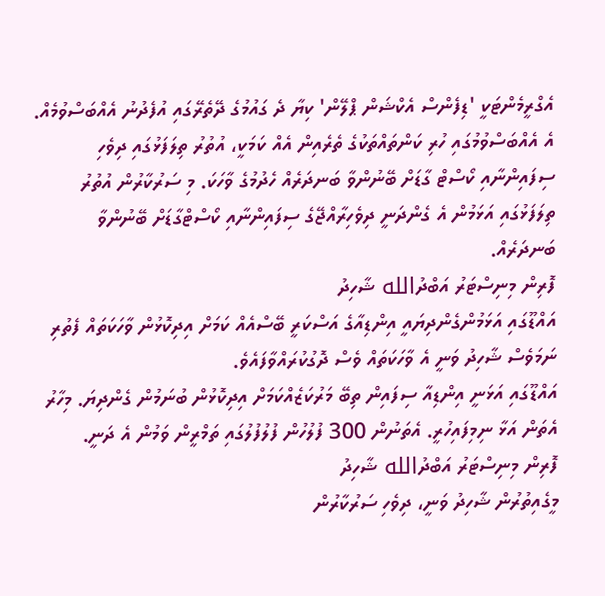އެގްރީމެންޓަކީ 'ޑިފެންސް އެކްޝަން ޕްލޭން' ކިޔާ ދެ ގައުމުގެ ދޭތެރޭގައި އުފެދުނު އެއްބަސްވުމެއް. އެ އެއްބަސްވުމުގައި ހުރި ކަންތައްތަކުގެ ތެރެއިން އެއް ކަމަކީ، އުތުރު ތިލަފަޅުގައި ދިވެހި ސިފައިންނާއި ކޯސްޓް ގާޑަށް ބޭނުންވާ ބަނދަރެއް ހެދުމުގެ ވާހަކަ. މި ސަރުކާރުން އުތުރު ތިލަފަޅުގައި އަޅަމުން އެ ގެންދަނީ ދިވެހިރާއްޖޭގެ ސިފައިންނާއި ކޯސްޓްގާޑަށް ބޭނުންވާ ބަނދަރެއް.
ފޮރިން މިނިސްޓަރު އަބްދުالله ޝާހިދު
އައްޑޫގައި އަޅަމުންގެންދިޔައީ އިންޑިއާގެ އަސްކަރީ ބޭސްއެއް ކަމަށް އިދިކޮޅުން ވާހަކަތައް ފެތުރި ނަމަވެސް ޝާހިދު ވަނީ އެ ވާހަކަތައް ވެސް ދޮގުކުރައްވާފައެވެ.
އައްޑޫގައި އަޅަނީ އިންޑިއާ ސިފައިން ތިބޭ މަރުކަޒެއްކަމަށް އިދިކޮޅުން ބުނަމުން ގެންދިޔަ. މިހާރު އެތަން އަޅާ ނިމިފައިހުރީ. އެތަނުން 300 ފުލުހުން ފުލުފުލުގައި ތަމްރީން ވަމުން އެ ދަނީ.
ފޮރިން މިނިސްޓަރު އަބްދުالله ޝާހިދު
މީގެއިތުރުން ޝާހިދު ވަނީ، ދިވެހި ސަރުކާރުން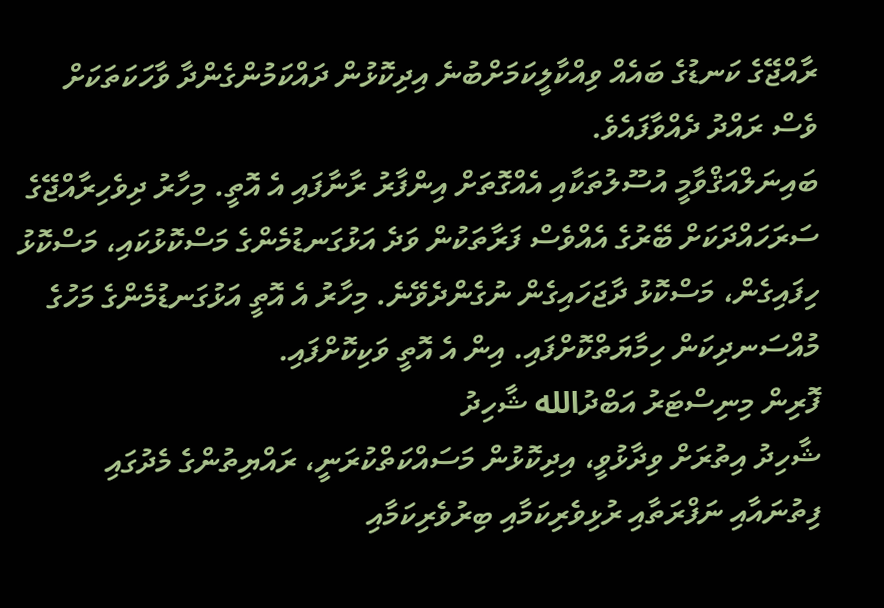ރާއްޖޭގެ ކަނޑުގެ ބައެއް ވިއްކާލީކަމަށްބުނެ އިދިކޮޅުން ދައްކަމުންގެންދާ ވާހަކަތަކަށް ވެސް ރައްދު ދެއްވާފައެވެ.
ބައިނަލްއަޤްވާމީ އުސޫލުތަކާއި އެއްގޮތަށް އިންފާރު ރާނާފައި އެ އޮތީ. މިހާރު ދިވެހިރާއްޖޭގެ ސަރަހައްދަކަށް ބޭރުގެ އެއްވެސް ފަރާތަކުން ވަދެ އަޅުގަނޑުމެންގެ މަސްކޮޅުކައި، މަސްކޮޅު ހިފައިގެން، މަސްކޮޅު ދާޖަހައިގެން ނުގެންދެވޭނެ. މިހާރު އެ އޮތީ އަޅުގަނޑުމެންގެ މަހުގެ މުއްސަނދިކަން ހިމާޔަތްކޮށްފައި. އިން އެ އޮތީ ވަކިކޮށްފައި.
ފޮރިން މިނިސްޓަރު އަބްދުالله ޝާހިދު
ޝާހިދު އިތުރަށް ވިދާޅުވީ، އިދިކޮޅުން މަސައްކަތްކުރަނީ، ރައްޔިތުންގެ މެދުގައި ފިތުނައާއި ނަފްރަތާއި ރުޅިވެރިކަމާއި ބިރުވެރިކަމާއި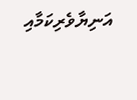އަނިޔާވެރިކަމާއި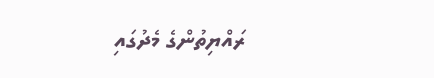ރައްޔިތުންގެ މެދުގައި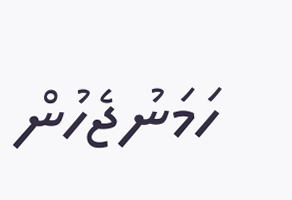ހަމަނުޖެހުން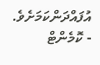އުފައްދަންކަމަށެވެ.
- ކޮމެންޓް